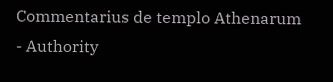Commentarius de templo Athenarum
- Authority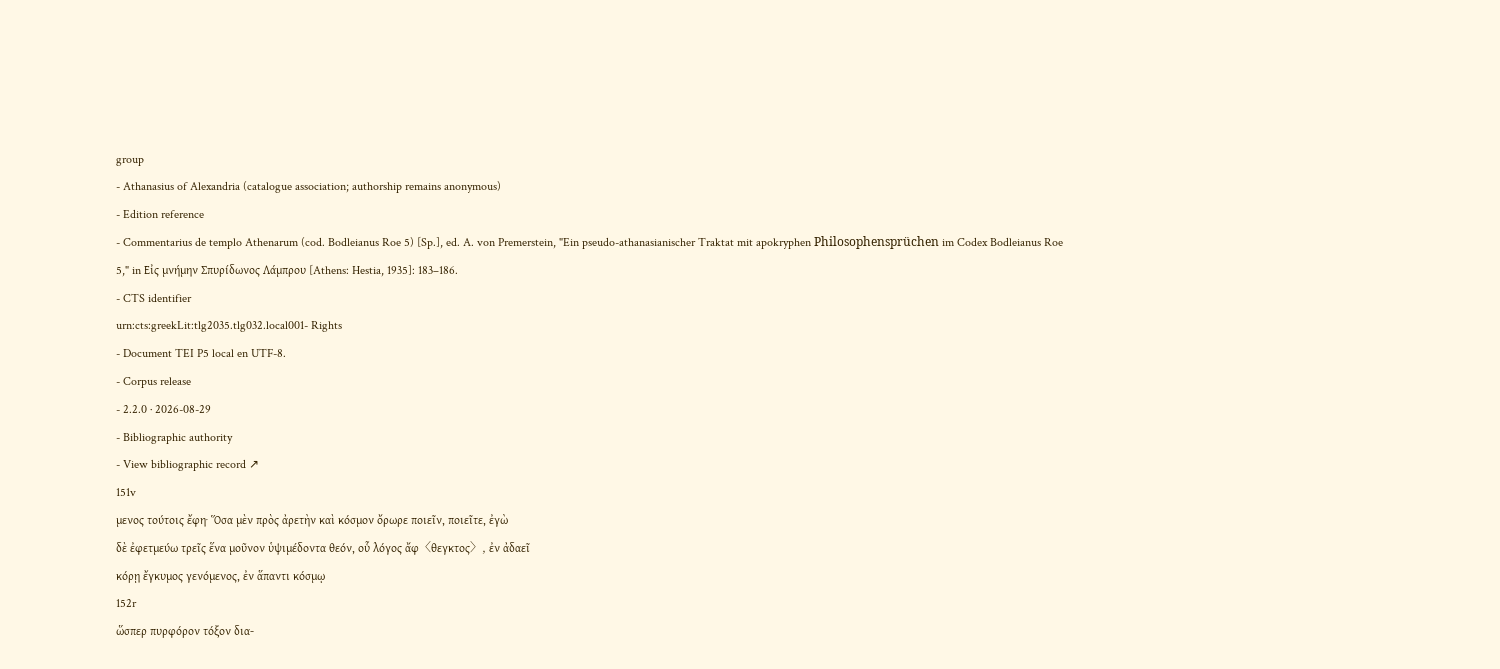group
- Athanasius of Alexandria (catalogue association; authorship remains anonymous)
- Edition reference
- Commentarius de templo Athenarum (cod. Bodleianus Roe 5) [Sp.], ed. A. von Premerstein, "Ein pseudo-athanasianischer Traktat mit apokryphen Philosophensprüchen im Codex Bodleianus Roe 5," in Εἰς μνήμην Σπυρίδωνος Λάμπρου [Athens: Hestia, 1935]: 183–186.
- CTS identifier
urn:cts:greekLit:tlg2035.tlg032.local001- Rights
- Document TEI P5 local en UTF-8.
- Corpus release
- 2.2.0 · 2026-08-29
- Bibliographic authority
- View bibliographic record ↗
151v
μενος τούτοις ἔφη· Ὅσα μὲν πρὸς ἀρετὴν καὶ κόσμον ὄρωρε ποιεῖν, ποιεῖτε, ἐγὼ
δὲ ἐφετμεύω τρεῖς ἕνα μοῦνον ὑψιμέδοντα θεόν, οὗ λόγος ἄφ〈θεγκτος〉, ἐν ἀδαεῖ
κόρῃ ἔγκυμος γενόμενος, ἐν ἅπαντι κόσμῳ
152r
ὥσπερ πυρφόρον τόξον δια-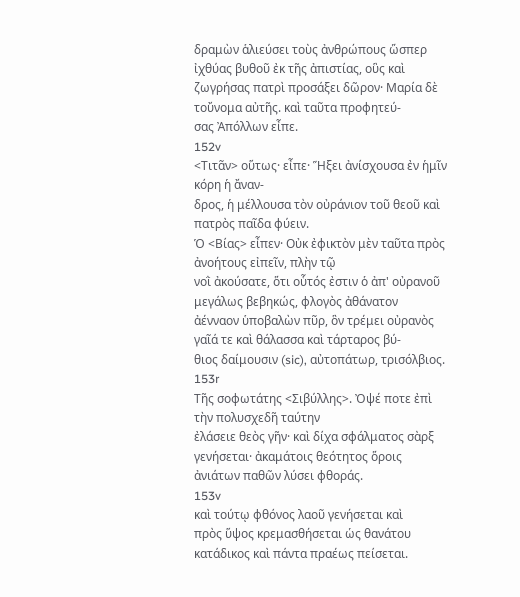δραμὼν ἁλιεύσει τοὺς ἀνθρώπους ὥσπερ ἰχθύας βυθοῦ ἐκ τῆς ἀπιστίας, οὓς καὶ
ζωγρήσας πατρὶ προσάξει δῶρον· Μαρία δὲ τοὔνομα αὐτῆς. καὶ ταῦτα προφητεύ-
σας Ἀπόλλων εἶπε.
152v
<Τιτᾶν> οὕτως· εἶπε· Ἥξει ἀνίσχουσα ἐν ἡμῖν κόρη ἡ ἄναν-
δρος, ἡ μέλλουσα τὸν οὐράνιον τοῦ θεοῦ καὶ πατρὸς παῖδα φύειν.
Ὁ <Βίας> εἶπεν· Οὐκ ἐφικτὸν μὲν ταῦτα πρὸς ἀνοήτους εἰπεῖν, πλὴν τῷ
νοῒ ἀκούσατε, ὅτι οὗτός ἐστιν ὁ ἀπ' οὐρανοῦ μεγάλως βεβηκώς, φλογὸς ἀθάνατον
ἀένναον ὑποβαλὼν πῦρ, ὃν τρέμει οὐρανὸς γαῖά τε καὶ θάλασσα καὶ τάρταρος βύ-
θιος δαίμουσιν (sic), αὐτοπάτωρ, τρισόλβιος.
153r
Τῆς σοφωτάτης <Σιβύλλης>. Ὀψέ ποτε ἐπὶ τὴν πολυσχεδῆ ταύτην
ἐλάσειε θεὸς γῆν· καὶ δίχα σφάλματος σὰρξ γενήσεται· ἀκαμάτοις θεότητος ὅροις
ἀνιάτων παθῶν λύσει φθοράς.
153v
καὶ τούτῳ φθόνος λαοῦ γενήσεται καὶ
πρὸς ὕψος κρεμασθήσεται ὡς θανάτου κατάδικος καὶ πάντα πραέως πείσεται.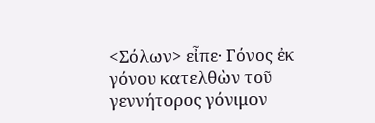<Σόλων> εἶπε· Γόνος ἐκ γόνου κατελθὼν τοῦ γεννήτορος γόνιμον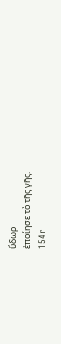ὕδωρ
ἐποίησε τὸ τῆς γῆς.
154r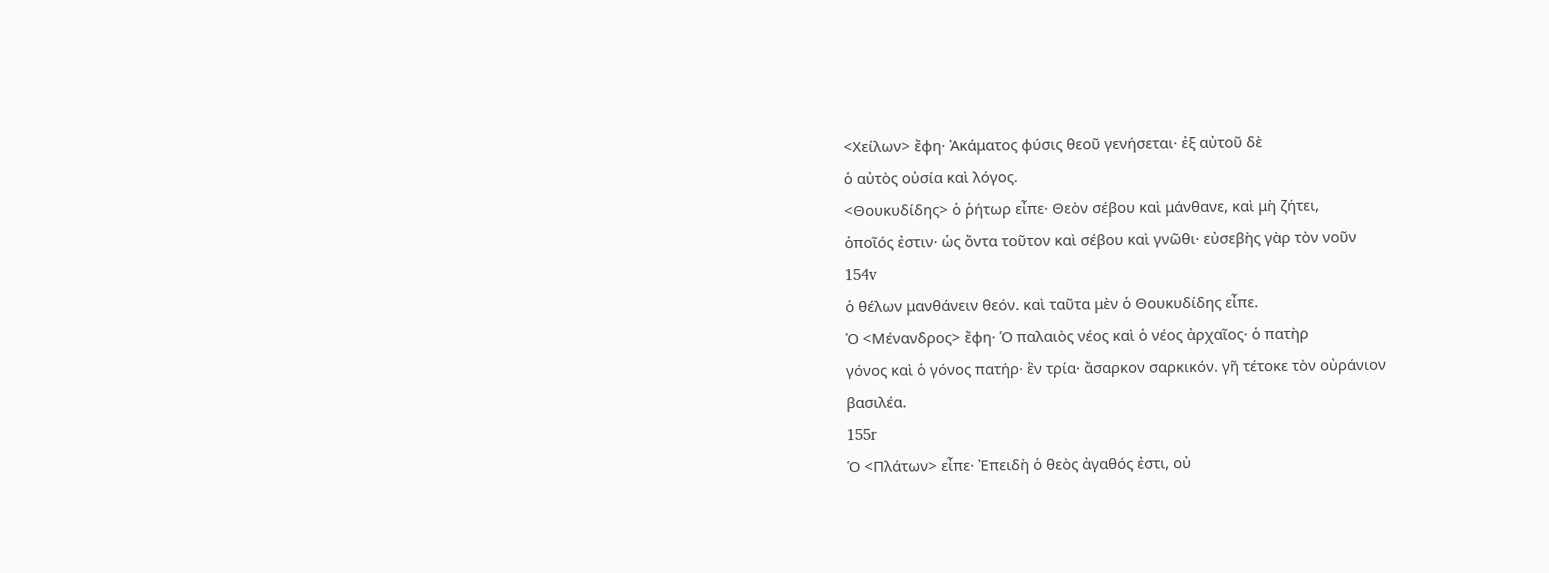<Χείλων> ἔφη· Ἀκάματος φύσις θεοῦ γενήσεται· ἐξ αὐτοῦ δὲ
ὁ αὐτὸς οὐσία καὶ λόγος.
<Θουκυδίδης> ὁ ῥήτωρ εἶπε· Θεὸν σέβου καὶ μάνθανε, καὶ μὴ ζήτει,
ὁποῖός ἐστιν· ὡς ὄντα τοῦτον καὶ σέβου καὶ γνῶθι· εὐσεβὴς γὰρ τὸν νοῦν
154v
ὁ θέλων μανθάνειν θεόν. καὶ ταῦτα μὲν ὁ Θουκυδίδης εἶπε.
Ὁ <Μένανδρος> ἔφη· Ὁ παλαιὸς νέος καὶ ὁ νέος ἀρχαῖος· ὁ πατὴρ
γόνος καὶ ὁ γόνος πατήρ· ἓν τρία· ἄσαρκον σαρκικόν. γῆ τέτοκε τὸν οὐράνιον
βασιλέα.
155r
Ὁ <Πλάτων> εἶπε· Ἐπειδὴ ὁ θεὸς ἀγαθός ἐστι, οὐ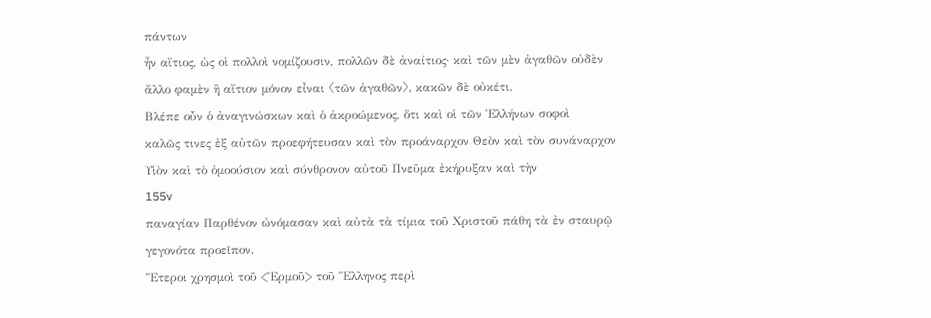πάντων
ἦν αἴτιος, ὡς οἱ πολλοὶ νομίζουσιν, πολλῶν δὲ ἀναίτιος· καὶ τῶν μὲν ἀγαθῶν οὐδὲν
ἄλλο φαμὲν ἢ αἴτιον μόνον εἶναι 〈τῶν ἀγαθῶν〉, κακῶν δὲ οὐκέτι.
Βλέπε οὖν ὁ ἀναγινώσκων καὶ ὁ ἀκροώμενος, ὅτι καὶ οἱ τῶν Ἑλλήνων σοφοὶ
καλῶς τινες ἐξ αὐτῶν προεφήτευσαν καὶ τὸν προάναρχον Θεὸν καὶ τὸν συνάναρχον
Υἱὸν καὶ τὸ ὁμοούσιον καὶ σύνθρονον αὐτοῦ Πνεῦμα ἐκήρυξαν καὶ τὴν
155v
παναγίαν Παρθένον ὠνόμασαν καὶ αὐτὰ τὰ τίμια τοῦ Χριστοῦ πάθη τὰ ἐν σταυρῷ
γεγονότα προεῖπον.
Ἕτεροι χρησμοὶ τοῦ <Ἑρμοῦ> τοῦ Ἕλληνος περὶ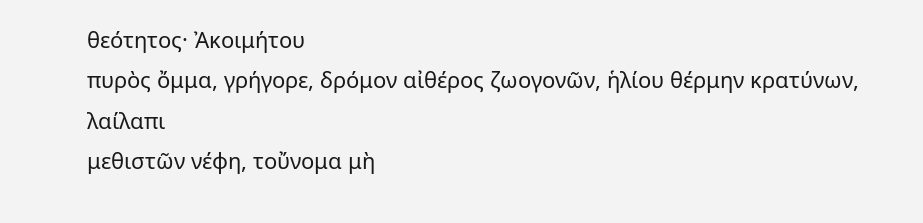θεότητος· Ἀκοιμήτου
πυρὸς ὄμμα, γρήγορε, δρόμον αἰθέρος ζωογονῶν, ἡλίου θέρμην κρατύνων, λαίλαπι
μεθιστῶν νέφη, τοὔνομα μὴ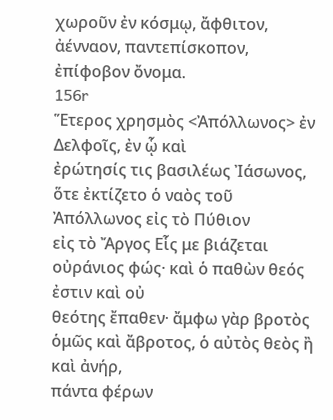χωροῦν ἐν κόσμῳ, ἄφθιτον, ἀένναον, παντεπίσκοπον,
ἐπίφοβον ὄνομα.
156r
Ἕτερος χρησμὸς <Ἀπόλλωνος> ἐν Δελφοῖς, ἐν ᾧ καὶ
ἐρώτησίς τις βασιλέως Ἰάσωνος, ὅτε ἐκτίζετο ὁ ναὸς τοῦ Ἀπόλλωνος εἰς τὸ Πύθιον
εἰς τὸ Ἄργος Εἷς με βιάζεται οὐράνιος φώς· καὶ ὁ παθὼν θεός ἐστιν καὶ οὐ
θεότης ἔπαθεν· ἄμφω γὰρ βροτὸς ὁμῶς καὶ ἄβροτος, ὁ αὐτὸς θεὸς ἢ καὶ ἀνήρ,
πάντα φέρων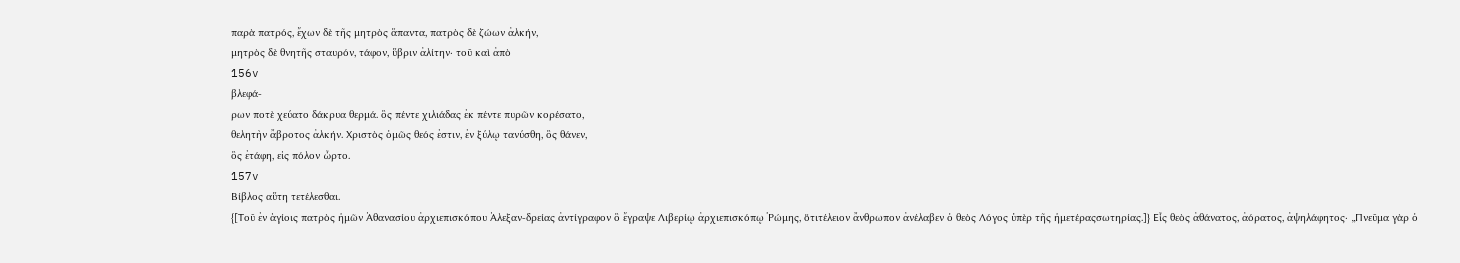παρὰ πατρός, ἔχων δὲ τῆς μητρὸς ἅπαντα, πατρὸς δὲ ζώων ἀλκήν,
μητρὸς δὲ θνητῆς σταυρόν, τάφον, ὕβριν ἀλίτην· τοῦ καὶ ἀπὸ
156v
βλεφά-
ρων ποτὲ χεύατο δάκρυα θερμά. ὃς πέντε χιλιάδας ἐκ πέντε πυρῶν κορέσατο,
θελητὴν ἄβροτος ἀλκήν. Χριστὸς ὁμῶς θεός ἐστιν, ἐν ξύλῳ τανύσθη, ὃς θάνεν,
ὃς ἐτάφη, εἰς πόλον ὦρτο.
157v
Βίβλος αὕτη τετέλεσθαι.
{[Τοῦ ἐν ἁγίοις πατρὸς ἡμῶν Ἀθανασίου ἀρχιεπισκόπου Ἀλεξαν-δρείας ἀντίγραφον ὃ ἔγραψε Λιβερίῳ ἀρχιεπισκόπῳ Ῥώμης, ὅτιτέλειον ἄνθρωπον ἀνέλαβεν ὁ θεὸς Λόγος ὑπὲρ τῆς ἡμετέραςσωτηρίας.]} Εἷς θεὸς ἀθάνατος, ἀόρατος, ἀψηλάφητος· „Πνεῦμα γὰρ ὁ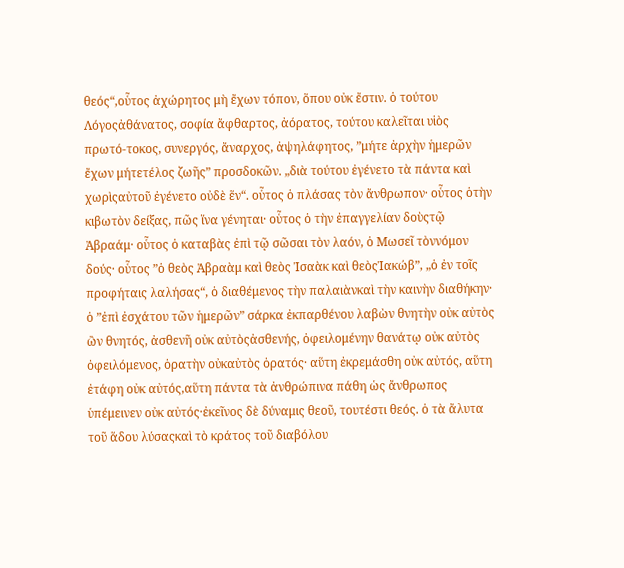θεός“,οὗτος ἀχώρητος μὴ ἔχων τόπον, ὅπου οὐκ ἔστιν. ὁ τούτου Λόγοςἀθάνατος, σοφία ἄφθαρτος, ἀόρατος, τούτου καλεῖται υἱὸς πρωτό-τοκος, συνεργός, ἄναρχος, ἀψηλάφητος, ”μήτε ἀρχὴν ἡμερῶν ἔχων μήτετέλος ζωῆς” προσδοκῶν. „διὰ τούτου ἐγένετο τὰ πάντα καὶ χωρὶςαὐτοῦ ἐγένετο οὐδὲ ἕν“. οὗτος ὁ πλάσας τὸν ἄνθρωπον· οὗτος ὁτὴν κιβωτὸν δείξας, πῶς ἵνα γένηται· οὗτος ὁ τὴν ἐπαγγελίαν δοὺςτῷ Ἀβραάμ· οὗτος ὁ καταβὰς ἐπὶ τῷ σῶσαι τὸν λαόν, ὁ Μωσεῖ τὸννόμον δούς· οὗτος ”ὁ θεὸς Ἀβραὰμ καὶ θεὸς Ἰσαὰκ καὶ θεὸςἸακώβ”, „ὁ ἐν τοῖς προφήταις λαλήσας“, ὁ διαθέμενος τὴν παλαιὰνκαὶ τὴν καινὴν διαθήκην· ὁ ”ἐπὶ ἐσχάτου τῶν ἡμερῶν” σάρκα ἐκπαρθένου λαβὼν θνητὴν οὐκ αὐτὸς ὢν θνητός, ἀσθενῆ οὐκ αὐτὸςἀσθενής, ὀφειλομένην θανάτῳ οὐκ αὐτὸς ὀφειλόμενος, ὁρατὴν οὐκαὐτὸς ὁρατός· αὕτη ἐκρεμάσθη οὐκ αὐτός, αὕτη ἐτάφη οὐκ αὐτός,αὕτη πάντα τὰ ἀνθρώπινα πάθη ὡς ἄνθρωπος ὑπέμεινεν οὐκ αὐτός·ἐκεῖνος δὲ δύναμις θεοῦ, τουτέστι θεός. ὁ τὰ ἄλυτα τοῦ ἅδου λύσαςκαὶ τὸ κράτος τοῦ διαβόλου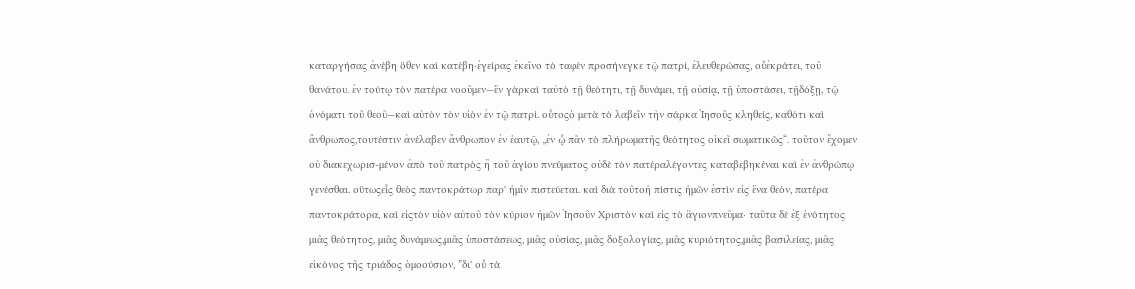καταργήσας ἀνέβη ὅθεν καὶ κατέβη·ἐγείρας ἐκεῖνο τὸ ταφὲν προσήνεγκε τῷ πατρί, ἐλευθερώσας, οὗἐκράτει, τοῦ θανάτου. ἐν τούτῳ τὸν πατέρα νοοῦμεν—ἓν γὰρκαὶ ταὐτὸ τῇ θεότητι, τῇ δυνάμει, τῇ οὐσίᾳ, τῇ ὑποστάσει, τῇδόξῃ, τῷ ὀνόματι τοῦ θεοῦ—καὶ αὐτὸν τὸν υἱὸν ἐν τῷ πατρί. οὗτοςὁ μετὰ τὸ λαβεῖν τὴν σάρκα Ἰησοῦς κληθείς, καθότι καὶ ἄνθρωπος,τουτέστιν ἀνέλαβεν ἄνθρωπον ἐν ἑαυτῷ, „ἐν ᾧ πᾶν τὸ πλήρωματῆς θεότητος οἰκεῖ σωματικῶς“. τοῦτον ἔχομεν οὐ διακεχωρισ-μένον ἀπὸ τοῦ πατρὸς ἢ τοῦ ἁγίου πνεύματος οὐδὲ τὸν πατέραλέγοντες καταβεβηκέναι καὶ ἐν ἀνθρώπῳ γενέσθαι. οὕτωςεἷς θεὸς παντοκράτωρ παρ' ἡμῖν πιστεύεται. καὶ διὰ τοῦτοἡ πίστις ἡμῶν ἐστὶν εἰς ἕνα θεόν, πατέρα παντοκράτορα, καὶ εἰςτὸν υἱὸν αὐτοῦ τὸν κύριον ἡμῶν Ἰησοῦν Χριστὸν καὶ εἰς τὸ ἅγιονπνεῦμα· ταῦτα δὲ ἐξ ἑνότητος μιᾶς θεότητος, μιᾶς δυνάμεως,μιᾶς ὑποστάσεως, μιᾶς οὐσίας, μιᾶς δοξολογίας, μιᾶς κυριότητος,μιᾶς βασιλείας, μιᾶς εἰκόνος τῆς τριάδος ὁμοούσιον, ”δι' οὗ τὰ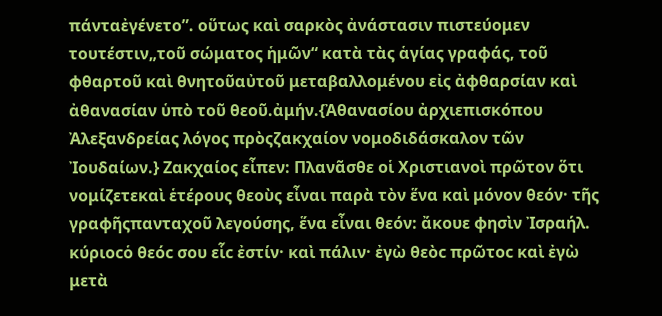πάνταἐγένετο”. οὕτως καὶ σαρκὸς ἀνάστασιν πιστεύομεν τουτέστιν„τοῦ σώματος ἡμῶν“ κατὰ τὰς ἁγίας γραφάς, τοῦ φθαρτοῦ καὶ θνητοῦαὐτοῦ μεταβαλλομένου εἰς ἀφθαρσίαν καὶ ἀθανασίαν ὑπὸ τοῦ θεοῦ.ἀμήν.{Ἀθανασίου ἀρχιεπισκόπου Ἀλεξανδρείας λόγος πρὸςζακχαίον νομοδιδάσκαλον τῶν Ἰουδαίων.} Ζακχαίος εἶπεν: Πλανᾶσθε οἱ Χριστιανοὶ πρῶτον ὅτι νομίζετεκαὶ ἑτέρους θεοὺς εἶναι παρὰ τὸν ἕνα καὶ μόνον θεόν· τῆς γραφῆςπανταχοῦ λεγούσης, ἕνα εἶναι θεόν: ἄκουε φησὶν Ἰσραήλ. κύριοϲὁ θεόϲ σου εἷϲ ἐστίν· καὶ πάλιν· ἐγὼ θεὸϲ πρῶτοϲ καὶ ἐγὼ μετὰ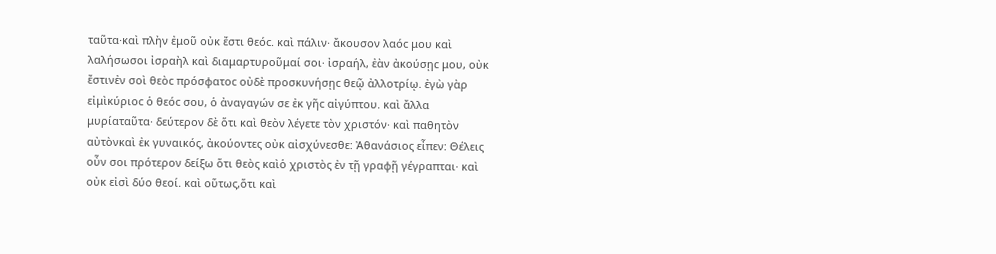ταῦτα·καὶ πλὴν ἐμοῦ οὐκ ἔστι θεόϲ. καὶ πάλιν· ἄκουσον λαόϲ μου καὶ λαλήσωσοι ἰσραὴλ καὶ διαμαρτυροῦμαί σοι· ἰσραήλ, ἐὰν ἀκούσῃϲ μου, οὐκ ἔστινἐν σοὶ θεὸϲ πρόσφατοϲ οὐδὲ προσκυνήσῃϲ θεῷ ἀλλοτρίῳ. ἐγὼ γὰρ εἰμὶκύριοϲ ὁ θεόϲ σου, ὁ ἀναγαγών σε ἐκ γῆϲ αἰγύπτου. καὶ ἄλλα μυρίαταῦτα· δεύτερον δὲ ὅτι καὶ θεὸν λέγετε τὸν χριστόν· καὶ παθητὸν αὐτὸνκαὶ ἐκ γυναικός, ἀκούοντες οὐκ αἰσχύνεσθε: Ἀθανάσιος εἶπεν: Θέλεις οὖν σοι πρότερον δείξω ὅτι θεὸς καὶὁ χριστὸς ἐν τῇ γραφῇ γέγραπται· καὶ οὐκ εἰσὶ δύο θεοί. καὶ οὕτως,ὅτι καὶ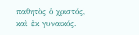παθητὸς ὁ χριστός, καὶ ἐκ γυναικός.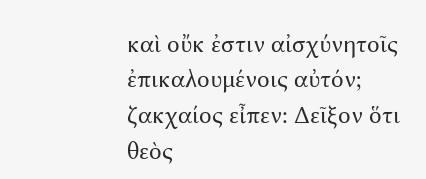καὶ οὔκ ἐστιν αἰσχύνητοῖς ἐπικαλουμένοις αὐτόν; ζακχαίος εἶπεν: Δεῖξον ὅτι θεὸς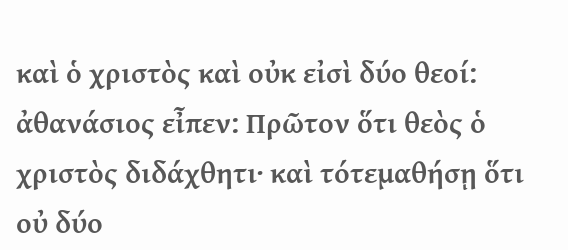καὶ ὁ χριστὸς καὶ οὐκ εἰσὶ δύο θεοί: ἀθανάσιος εἶπεν: Πρῶτον ὅτι θεὸς ὁ χριστὸς διδάχθητι· καὶ τότεμαθήσῃ ὅτι οὐ δύο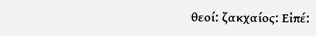θεοί: ζακχαίος: Εἰπέ: